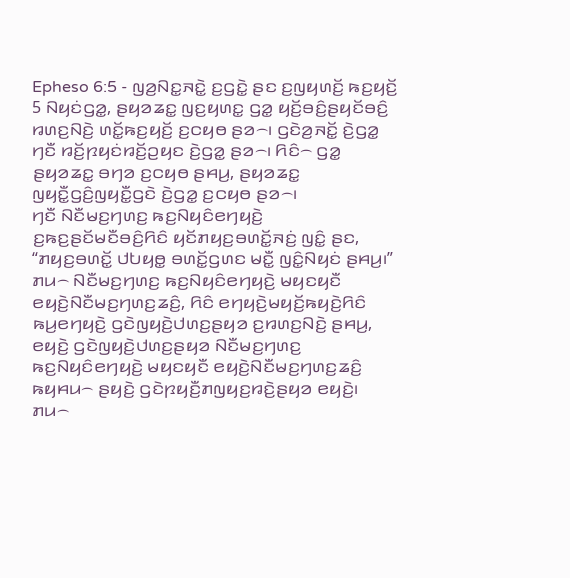Epheso 6:5 - ꤜꤤ꤬ꤡꤢ꤭ꤏꤢꤧ꤭ ꤢ꤬ꤞꤢꤧ꤭ ꤔꤢ ꤢ꤬ꤜꤟꤛꤢꤩ꤬ ꤒꤢ꤬ꤟꤢꤩ꤬
5 ꤡꤟꤢꤦꤞꤤ꤭, ꤔꤟꤤꤘꤢ꤭ ꤜꤢ꤬ꤟꤛꤢ꤭ ꤞꤤ꤭ ꤟꤢꤩ꤬ꤋꤢꤨ꤬ꤔꤟꤢꤩꤋꤢꤨ꤬ ꤙꤛꤢ꤬ꤡꤢꤧ꤬ ꤛꤢꤩ꤭ꤒꤢ꤬ꤟꤢꤩ꤬ ꤢ꤬ꤍꤟꤥ ꤔꤤ꤮꤯ ꤞꤢꤧꤤ꤬ꤏꤢꤩ꤭ ꤢꤧ꤬ꤞꤤ꤭ ꤚꤢꤪ ꤙꤢꤩ꤬ꤐꤟꤢꤦꤙꤢꤩ꤬ꤑꤟꤢ ꤢꤧ꤬ꤞꤤ꤭ ꤔꤤ꤮꤯ ꤖꤢꤨ꤮ ꤞꤤ꤭ ꤔꤟꤤꤘꤢ꤭ ꤋꤚꤤ ꤢ꤬ꤍꤟꤥ ꤔꤌꤣ꤬, ꤔꤟꤤꤘꤢ꤭ ꤜꤟꤢꤪ꤭ꤞꤢꤨ꤬ꤜꤟꤢꤪ꤭ꤞꤢꤧ ꤢꤧ꤬ꤞꤤ꤭ ꤢ꤬ꤍꤟꤥ ꤔꤤ꤮꤯
ꤚꤢꤪ ꤡꤢꤪꤗꤢ꤬ꤚꤛꤢ꤬ ꤒꤢ꤬ꤡꤟꤢꤨꤕꤚꤟꤢꤧ꤬ ꤢ꤬ꤒꤢ꤬ꤔꤢꤩꤗꤢꤪꤋꤢꤨ꤬ꤖꤢꤨ ꤟꤢꤩꤊꤟꤢ꤬ꤋꤛꤢꤩ꤭ꤏꤢꤦ꤬ ꤜꤢꤨ꤭ ꤔꤢ, “ꤊꤟꤢ꤬ꤋꤛꤢꤩ꤭ ꤓꤝꤟꤥ꤭ ꤋꤛꤢꤩ꤭ꤞꤛꤢ ꤗꤢꤪ꤭ ꤜꤢꤨ꤭ꤡꤟꤢꤦ ꤔꤌꤣ꤬꤯”
ꤊꤣ꤮ ꤡꤢꤪꤗꤢ꤬ꤚꤛꤢ꤬ ꤒꤢ꤬ꤡꤟꤢꤨꤕꤚꤟꤢꤧ꤬ ꤗꤟꤢꤟꤢꤪ ꤕꤟꤢꤧ꤬ꤡꤢꤪꤗꤢ꤬ꤚꤛꤢ꤬ꤘꤢꤨ꤬, ꤖꤢꤨ ꤕꤚꤟꤢꤧ꤬ꤗꤟꤢꤩ꤬ꤒꤟꤢꤧ꤬ꤖꤢꤨ ꤒꤣ꤬ꤕꤚꤟꤢꤧ꤬ ꤞꤢꤧꤜꤟꤢꤧ꤬ꤓꤛꤢ꤬ꤔꤟꤤ ꤢ꤬ꤙꤛꤢ꤬ꤡꤢꤧ꤬ ꤔꤌꤣ꤬, ꤕꤟꤢꤧ꤬ ꤞꤢꤧꤜꤟꤢꤧ꤬ꤓꤛꤢ꤬ꤔꤟꤤ ꤡꤢꤪꤗꤢ꤬ꤚꤛꤢ꤬ ꤒꤢ꤬ꤡꤟꤢꤨꤕꤚꤟꤢꤧ꤬ ꤗꤟꤢꤟꤢꤪ ꤕꤟꤢꤧ꤬ꤡꤢꤪꤗꤢ꤬ꤚꤛꤢ꤬ꤘꤢꤨ꤬ ꤒꤟꤌꤣ꤮ ꤔꤟꤢꤧ꤬ ꤞꤢꤧꤐꤟꤢꤪ꤬ꤊꤜꤟꤢ꤬ꤙꤢꤧ꤬ꤔꤟꤤ ꤕꤟꤢꤧ꤬꤯
ꤊꤣ꤮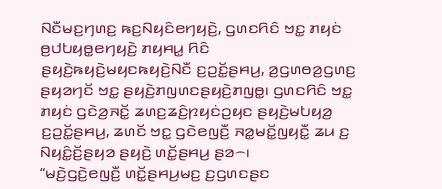ꤡꤢꤪꤗꤢ꤬ꤚꤛꤢ꤬ ꤒꤢ꤬ꤡꤟꤢꤨꤕꤚꤟꤢꤧ꤬, ꤞꤛꤢꤖꤢꤨ ꤠꤢ꤭ ꤊꤟꤢꤦ ꤥ꤬ꤓꤝꤟꤥ꤭ꤕꤚꤟꤢꤧ꤬ ꤊꤟꤌꤣ꤭ ꤖꤢꤨ ꤔꤟꤢꤧ꤬ꤒꤟꤢꤧ꤬ꤗꤟꤢꤒꤟꤢꤧ꤬ꤡꤢꤪ ꤢ꤬ꤑꤢꤩ꤭ꤔꤌꤣ꤬, ꤤ꤬ꤞꤛꤥꤤ꤬ꤞꤛꤢ꤬ ꤔꤟꤤꤚꤢꤩ ꤠꤢ꤭ ꤔꤟꤢꤧ꤬ꤊꤜꤛꤢꤔꤟꤢꤧ꤬ꤊꤜꤥ꤭꤯ ꤞꤛꤢꤖꤢꤨ ꤠꤢ꤭ ꤊꤟꤢꤦ ꤞꤢꤧꤤ꤬ꤏꤢꤩ꤭ ꤘꤛꤢ꤬ꤘꤢꤨ꤬ꤐꤟꤢꤦꤑꤟꤢ ꤔꤟꤢꤧ꤬ꤗꤝꤟꤤ꤬ ꤢ꤬ꤑꤢꤩ꤭ꤔꤌꤣ꤬, ꤘꤛꤢꤩ ꤠꤢ꤭ ꤞꤢꤧꤕꤜꤢꤪ꤬ ꤏꤤ꤭ꤗꤢꤩ꤭ꤜꤟꤢꤪ꤭ ꤘꤣ ꤢ꤬ ꤡꤟꤢꤨ꤭ꤢꤩ꤬ꤔꤟꤤ ꤔꤟꤢꤧ꤬ ꤛꤢꤩ꤭ꤔꤌꤣ꤬ ꤔꤤ꤮꤯
“ꤗꤢꤧ꤬ꤞꤢꤧ꤬ꤕꤜꤢꤪ꤬ ꤛꤢꤩ꤭ꤔꤌꤣ꤬ꤗꤢ꤬ ꤢ꤬ꤞꤛꤢꤔꤢ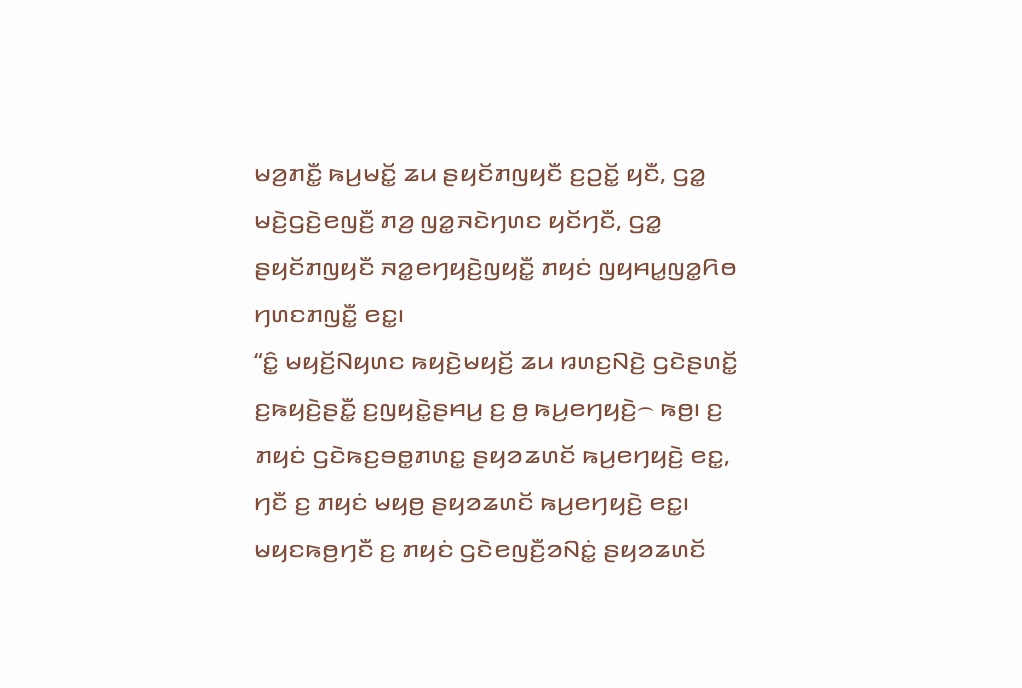ꤗꤤ꤬ꤊꤢꤪ꤭ ꤒꤣ꤬ꤗꤢꤩ꤭ ꤘꤣ ꤔꤟꤢꤩꤊꤜꤟꤢꤪ ꤢ꤬ꤑꤢꤩ꤭ ꤟꤢꤪ, ꤞꤤ꤭ ꤗꤢꤧ꤬ꤞꤢꤧ꤬ꤕꤜꤢꤪ꤬ ꤊꤤ꤬ ꤜꤤ꤭ꤏꤢꤧꤚꤛꤢ ꤟꤢꤩꤚꤢꤪ, ꤞꤤ꤭ ꤔꤟꤢꤩꤊꤜꤟꤢꤪ ꤏꤤ꤭ꤕꤚꤟꤢꤧ꤬ꤜꤟꤢꤪ꤭ ꤊꤟꤢꤦ ꤜꤟꤌꤣ꤭ꤜꤤ꤭ꤖꤥ ꤚꤛꤢꤊꤜꤢꤪ꤭ ꤕꤢ꤭꤯
“ꤢꤨ꤭ ꤗꤟꤢꤩ꤬ꤡꤟꤛꤢ ꤒꤟꤢꤧ꤬ꤗꤟꤢꤩ꤬ ꤘꤣ ꤙꤛꤢ꤬ꤡꤢꤧ꤬ ꤞꤢꤧꤔꤛꤢꤩ꤭ ꤢ꤬ꤒꤟꤢꤧ꤬ꤔꤢꤪ꤭ ꤢ꤬ꤜꤟꤢꤧ꤭ꤔꤌꤣ꤬ ꤢ꤬ ꤥ꤬ ꤒꤣ꤬ꤕꤚꤟꤢꤧ꤬꤮ ꤒꤥ꤬꤯ ꤢ꤬ ꤊꤟꤢꤦ ꤞꤢꤧꤒꤢ꤬ꤋꤥ꤭ꤊꤛꤢ꤭ ꤔꤟꤤꤘꤛꤢꤩ ꤒꤣ꤬ꤕꤚꤟꤢꤧ꤬ ꤕꤢ꤭, ꤚꤢꤪ ꤢ꤬ ꤊꤟꤢꤦ ꤗꤟꤥ꤬ ꤔꤟꤤꤘꤛꤢꤩ ꤒꤣ꤬ꤕꤚꤟꤢꤧ꤬ ꤕꤢ꤭꤯ ꤗꤟꤢꤒꤥ꤬ꤚꤢꤪ ꤢ꤬ ꤊꤟꤢꤦ ꤞꤢꤧꤕꤜꤢꤪ꤬ꤤꤡꤢꤦ꤭ ꤔꤟꤤꤘꤛꤢꤩ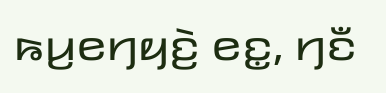ꤒꤣ꤬ꤕꤚꤟꤢꤧ꤬ ꤕꤢ꤭, ꤚꤢꤪ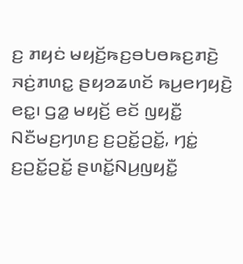ꤢ꤬ ꤊꤟꤢꤦ ꤗꤟꤢꤩ꤬ꤒꤢ꤬ꤋꤝꤥꤒꤢ꤬ꤊꤢꤧ꤬ ꤏꤢꤦ꤬ꤊꤛꤢ꤭ ꤔꤟꤤꤘꤛꤢꤩ ꤒꤣ꤬ꤕꤚꤟꤢꤧ꤬ ꤕꤢ꤭꤯ ꤞꤤ꤭ ꤗꤟꤢꤩ꤬ ꤕꤢꤩ ꤜꤟꤢꤪ꤭ ꤡꤢꤪꤗꤢ꤬ꤚꤛꤢ꤬ ꤢ꤬ꤑꤢꤩ꤭ꤑꤢꤩ꤭, ꤚꤢꤦ꤭ ꤢ꤬ꤑꤢꤩ꤭ꤑꤢꤩ꤭ ꤔꤛꤢꤩ꤭ꤡꤣ꤬ꤜꤟꤢꤪ꤭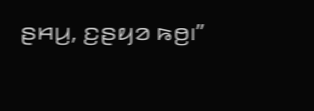ꤔꤌꤣ꤬, ꤢ꤬ꤔꤟꤤ ꤒꤥ꤬꤯”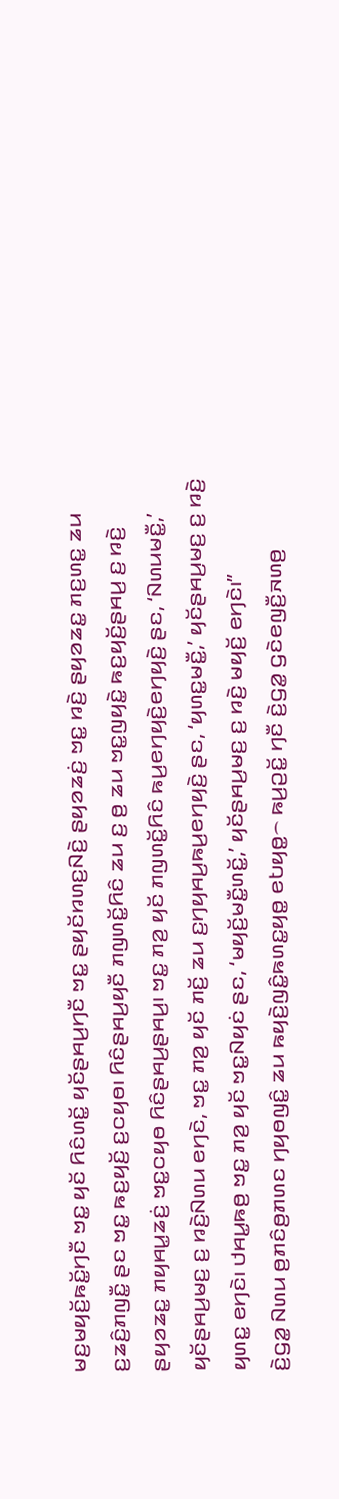ꤗꤢ꤬ꤗꤟꤢꤩ꤬ꤒꤢꤩ꤭ꤚꤢꤪ ꤠꤢ꤭ ꤟꤢꤩ ꤖꤢꤨꤛꤢꤩ꤭ ꤟꤢꤩꤔꤌꤣ꤬ꤚꤢꤪ ꤠꤢ꤭ ꤔꤟꤢꤩꤙꤛꤢ꤬ꤡꤢꤧ꤬ ꤔꤟꤤꤘꤢꤦ꤬ ꤠꤢ꤭ ꤙꤢꤧ꤬ ꤔꤟꤤꤘꤢ꤭ ꤊꤢ꤬ꤛꤢ꤭ ꤘꤣ ꤢ꤬ꤘꤢꤨ꤬ꤊꤜꤢꤪ꤭ ꤔꤢ ꤠꤢ꤭ ꤒꤢ꤬ꤟꤢꤩ꤬ ꤢ꤬ꤍꤟꤥ꤯ ꤖꤢꤨꤔꤌꤣ꤬ꤟꤢꤪ ꤊꤜꤛꤢꤩ꤭ꤖꤢꤨ ꤘꤣ ꤢ꤬ ꤥ꤬ ꤘꤣ ꤠꤢ꤭ꤜꤟꤢꤧ꤭ ꤒꤢ꤬ꤟꤢꤩ꤬ꤔꤌꤣ꤬ ꤢ꤬ ꤙꤢꤧ꤬ ꤔꤟꤤꤘꤢ꤭ ꤊꤟꤌꤣ꤭ꤘꤢꤦ꤬ ꤠꤢ꤭ꤍꤟꤥ ꤖꤢꤨꤔꤌꤣ꤬ꤔꤌꤣ꤬꤯ ꤠꤢ꤭ ꤊꤤ꤬ ꤟꤢꤩ ꤊꤜꤛꤢꤩ꤭ꤖꤢꤨ ꤒꤣ꤬ꤕꤚꤟꤢꤧ꤬ꤕꤚꤟꤢꤧ꤬ ꤔꤢ, ‘ꤡꤛꤣꤗꤢꤪ꤭,’ ꤟꤢꤩꤔꤌꤣ꤬ꤗꤢ꤬ ꤢ꤬ ꤙꤢꤧ꤬ꤡꤛꤣ ꤕꤚꤢꤧ, ꤠꤢ꤭ ꤊꤤ꤬ ꤟꤢꤩ ꤊꤢꤩ꤬ ꤘꤣ ꤢ꤬ꤚꤟꤌꤣ꤬ꤒꤣ꤬ꤕꤚꤟꤢꤧ꤬ ꤔꤢ, ‘ꤟꤛꤢ꤭ꤗꤢꤪ꤭,’ ꤟꤢꤩꤔꤌꤣ꤬ꤗꤢ꤬ ꤢ꤬ ꤙꤢꤧ꤬ ꤟꤛꤢ꤭ ꤕꤚꤢꤧ꤯ ꤓꤌꤣ꤭ꤒꤥ꤬ ꤠꤢ꤭ ꤊꤤ꤬ ꤟꤢꤩ ꤠꤢ꤭ꤡꤟꤢꤦ ꤔꤢ, ‘ꤗꤟꤢꤩ꤬ꤗꤢꤪ꤭ꤛꤢꤩ꤭,’ ꤟꤢꤩꤔꤌꤣ꤬ꤗꤢ꤬ ꤢ꤬ ꤙꤢꤧ꤬ ꤗꤟꤢꤩ꤬ ꤕꤚꤢꤧ꤯”
ꤢꤧ꤬ꤞꤤ꤭ ꤡꤛꤣ ꤥ꤬ꤊꤢꤨꤥ꤬ꤊꤛꤢ ꤚꤟꤥꤜꤢꤨ꤭ ꤘꤣ ꤒꤟꤢꤧ꤬ꤜꤢꤨ꤭ꤒꤛꤢ꤭ꤟꤥ꤭ ꤕꤝꤟꤥ꤭꤮ ꤒꤣ꤬ꤑꤢꤩ꤭ ꤚꤢꤪ ꤢꤧ꤬ꤞꤤ꤭ ꤞꤢꤧꤕꤜꤢꤪ꤬ꤏꤛꤥ꤬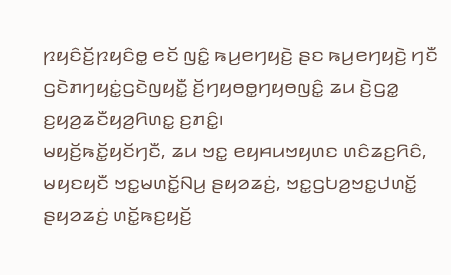ꤐꤟꤢꤨꤢꤩ꤬ꤐꤟꤢꤨꤥ꤭ ꤕꤢꤩ ꤜꤢꤨ꤭ ꤒꤣ꤬ꤕꤚꤟꤢꤧ꤬ ꤔꤢ ꤒꤣ꤬ꤕꤚꤟꤢꤧ꤬ ꤚꤢꤪ ꤞꤢꤧꤊꤚꤟꤢꤦ꤭ꤞꤢꤧꤜꤟꤢꤪ꤭ ꤢꤩ꤬ꤚꤟꤥꤥ꤭ꤚꤟꤥꤜꤢꤨ꤭ ꤘꤣ ꤢꤧ꤬ꤞꤤ꤭ ꤢ꤬ꤟꤤ꤬ꤘꤢꤪꤟꤤ꤬ꤖꤛꤢ꤭ ꤢ꤬ꤊꤢꤨ꤭꤯
ꤗꤟꤢꤩ꤬ꤒꤢꤩ꤭ꤟꤢꤩꤚꤢꤪ, ꤘꤣ ꤠꤢ꤭ ꤕꤟꤌꤣꤠꤟꤛꤢ ꤛꤢꤨꤘꤢ꤬ꤖꤢꤨ, ꤗꤟꤢꤟꤢꤪ ꤠꤢ꤭ꤗꤛꤢꤩ꤭ꤡꤣ꤬ ꤔꤟꤤꤘꤢꤦ꤬, ꤠꤢ꤭ꤞꤝꤤ꤬ꤠꤢ꤭ꤓꤛꤢꤩ꤭ ꤔꤟꤤꤘꤢꤦ꤬ ꤛꤢꤩ꤭ꤒꤢ꤬ꤟꤢꤩ꤬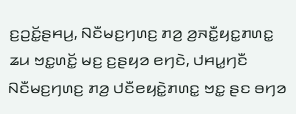ꤢ꤬ꤑꤢꤩ꤭ꤔꤌꤣ꤬, ꤡꤢꤪꤗꤢ꤬ꤚꤛꤢ꤬ ꤊꤤ꤬ ꤤ꤬ꤏꤢꤪ꤭ꤟꤢ꤭ꤊꤛꤢ꤭ ꤘꤣ ꤠꤢ꤭ꤛꤢꤩ꤭ ꤗꤢ꤬ ꤢ꤬ꤔꤟꤤ ꤕꤚꤢꤧ, ꤓꤌꤣ꤭ꤚꤢꤪ ꤡꤢꤪꤗꤢ꤬ꤚꤛꤢ꤬ ꤊꤤ꤬ ꤓꤢꤪꤕꤟꤢꤧ꤭ꤊꤛꤢ꤭ ꤠꤢ꤭ ꤔꤢ ꤋꤚꤤ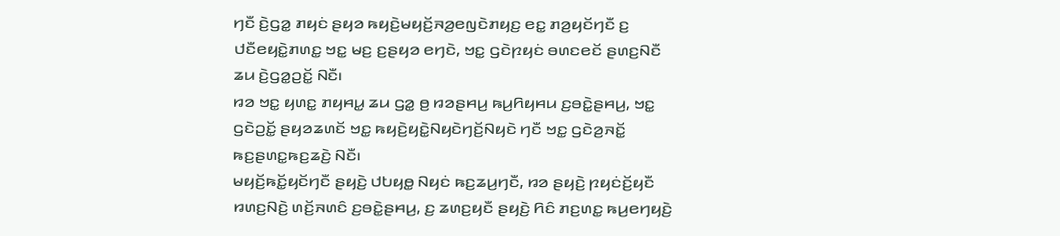ꤚꤢꤪ ꤢꤧ꤬ꤞꤤ꤭ ꤊꤟꤢꤦ ꤔꤟꤤ ꤒꤟꤢꤧ꤬ꤗꤟꤢꤩ꤬ꤏꤤ꤬ꤕꤜꤢꤧꤊꤟꤢ꤬ ꤕꤢ꤭ ꤊꤤ꤬ꤟꤢꤩꤚꤢꤪ ꤢ꤬ ꤓꤢꤪꤕꤟꤢꤧ꤭ꤊꤛꤢ꤭ ꤠꤢ꤭ ꤗꤢ꤬ ꤢ꤬ꤔꤟꤤ ꤕꤚꤢꤧ, ꤠꤢ꤭ ꤞꤢꤧꤐꤟꤢꤦ ꤋꤛꤢꤕꤢꤩ ꤔꤛꤢ꤬ꤡꤢꤪ ꤘꤣ ꤢꤧ꤬ꤞꤤ꤭ꤑꤢꤩ꤭ ꤡꤢꤪ꤯
ꤙꤤ ꤠꤢ꤭ ꤟꤛꤢ꤭ ꤊꤟꤌꤣ꤭ ꤘꤣ ꤞꤤ꤭ ꤥ꤬ ꤙꤤꤔꤌꤣ꤬ ꤒꤣ꤬ꤖꤟꤌꤣ ꤢ꤬ꤋꤢꤧ꤭ꤔꤌꤣ꤬, ꤠꤢ꤭ ꤞꤢꤧꤑꤢꤩ꤭ ꤔꤟꤤꤘꤛꤢꤩ ꤠꤢ꤭ ꤒꤟꤢꤧ꤬ꤟꤢꤧ꤭ꤡꤟꤢꤧꤚꤢꤩ꤬ꤡꤟꤢꤧ ꤚꤢꤪ ꤠꤢ꤭ ꤞꤢꤧꤤ꤬ꤏꤢꤩ꤭ ꤒꤢ꤬ꤔꤛꤢ꤭ꤒꤢ꤬ꤘꤢꤧ꤬ ꤡꤢꤪ꤯
ꤗꤟꤢꤩ꤬ꤒꤢꤩ꤭ꤟꤢꤩꤚꤢꤪ ꤔꤟꤢꤧ꤬ ꤓꤝꤟꤥ꤭ ꤡꤟꤢꤦ ꤒꤢ꤬ꤘꤣ꤬ꤚꤢꤪ, ꤙꤤ ꤔꤟꤢꤧ꤬ ꤐꤟꤢꤦꤢꤩ꤬ꤟꤢꤪ ꤙꤛꤢ꤬ꤡꤢꤧ꤬ ꤛꤢꤩ꤬ꤏꤛꤢꤨ ꤢ꤬ꤋꤢꤧ꤭ꤔꤌꤣ꤬, ꤢ꤬ ꤘꤛꤢ꤬ꤟꤢꤪ ꤔꤟꤢꤧ꤬ ꤖꤢꤨ ꤊꤢ꤬ꤛꤢ꤭ ꤒꤣ꤬ꤕꤚꤟꤢꤧ꤬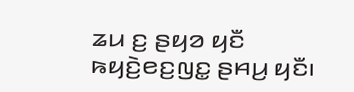ꤘꤣ ꤢ꤬ ꤔꤟꤤ ꤟꤢꤪ ꤒꤟꤢꤧ꤬ꤕꤢ꤬ꤜꤢ꤭ ꤔꤌꤣ꤬ ꤟꤢꤪ꤯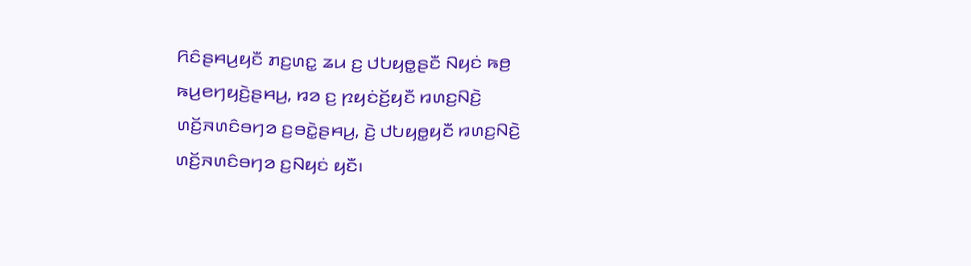ꤖꤢꤨꤔꤌꤣ꤬ꤟꤢꤪ ꤊꤢ꤬ꤛꤢ꤭ ꤘꤣ ꤢ꤬ ꤓꤝꤟꤥ꤭ꤔꤢꤪ ꤡꤟꤢꤦ ꤒꤥ꤬ ꤒꤣ꤬ꤕꤚꤟꤢꤧ꤬ꤔꤌꤣ꤬, ꤙꤤ ꤢ꤬ ꤐꤟꤢꤦꤢꤩ꤬ꤟꤢꤪ ꤙꤛꤢ꤬ꤡꤢꤧ꤬ ꤛꤢꤩ꤬ꤏꤛꤢꤨꤋꤚꤤ ꤢ꤬ꤋꤢꤧ꤭ꤔꤌꤣ꤬, ꤢꤧ꤬ ꤓꤝꤟꤥ꤭ꤟꤢꤪ ꤙꤛꤢ꤬ꤡꤢꤧ꤬ ꤛꤢꤩ꤬ꤏꤛꤢꤨꤋꤚꤤ ꤢ꤬ꤡꤟꤢꤦ ꤟꤢꤪ꤯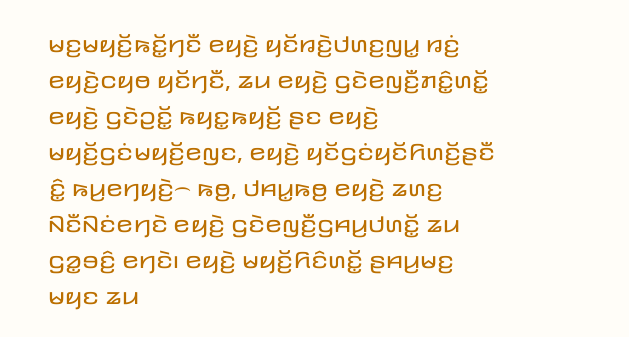ꤗꤢ꤬ꤗꤟꤢꤩ꤬ꤒꤢꤩ꤭ꤚꤢꤪ ꤕꤟꤢꤧ꤬ ꤟꤢꤩꤙꤢꤧ꤬ꤓꤛꤢ꤬ꤜꤣ꤭ ꤙꤢꤦ꤬ ꤕꤟꤢꤧ꤬ꤍꤟꤥ ꤟꤢꤩꤚꤢꤪ, ꤘꤣ ꤕꤟꤢꤧ꤬ ꤞꤢꤧꤕꤜꤢꤪ꤬ꤊꤢꤨ꤭ꤛꤢꤩ꤭ ꤕꤟꤢꤧ꤬ ꤞꤢꤧꤑꤢꤩ꤭ ꤒꤟꤢ꤭ꤒꤟꤢꤩ꤬ ꤔꤢ ꤕꤟꤢꤧ꤬ ꤗꤟꤢꤩ꤬ꤞꤢꤦꤗꤟꤢꤩ꤬ꤕꤜꤢ, ꤕꤟꤢꤧ꤬ ꤟꤢꤩꤞꤢꤦꤟꤢꤩꤖꤛꤢꤩ꤬ꤔꤢꤪ ꤢꤨ꤭ ꤒꤣ꤬ꤕꤚꤟꤢꤧ꤬꤮ ꤒꤥ꤬, ꤓꤌꤣ꤭ꤒꤥ꤬ ꤕꤟꤢꤧ꤬ ꤘꤛꤢ꤬ ꤡꤢꤪꤡꤢꤦꤕꤚꤢꤧ ꤕꤟꤢꤧ꤬ ꤞꤢꤧꤕꤜꤢꤪ꤬ꤞꤌꤣ꤬ꤓꤛꤢꤩ꤭ ꤘꤣ ꤞꤤ꤭ꤋꤢꤨ꤬ ꤕꤚꤢꤧ꤯ ꤕꤟꤢꤧ꤬ ꤗꤟꤢꤩ꤬ꤖꤢꤨꤛꤢꤩ꤭ ꤔꤌꤣ꤬ꤗꤢ꤬ ꤗꤟꤢ ꤘꤣ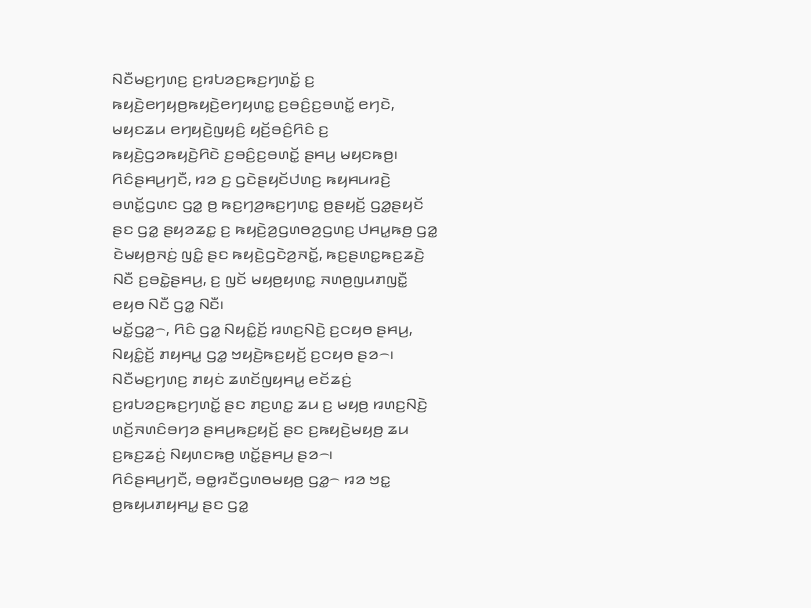ꤡꤢꤪꤗꤢ꤬ꤚꤛꤢ꤬ ꤢ꤬ꤙꤝꤤꤢ꤬ꤒꤢ꤬ꤚꤛꤢꤩ꤭ ꤢ꤬ ꤒꤟꤢꤧ꤬ꤕꤚꤟꤥ꤬ꤒꤟꤢꤧ꤬ꤕꤚꤟꤛꤢ꤭ ꤢ꤬ꤋꤢꤨ꤬ꤢ꤬ꤋꤛꤢꤩ꤭ ꤕꤚꤢꤧ, ꤗꤟꤢꤘꤣ ꤕꤚꤟꤢꤧ꤬ꤜꤟꤢꤨ꤬ ꤟꤢꤩ꤬ꤋꤢꤨ꤬ꤖꤢꤨ ꤢ꤬ ꤒꤟꤢꤧ꤬ꤞꤤꤒꤟꤢꤧ꤬ꤖꤢꤧ ꤢ꤬ꤋꤢꤨ꤬ꤢ꤬ꤋꤛꤢꤩ꤭ ꤔꤌꤣ꤬ ꤗꤟꤢꤒꤥ꤬꤯
ꤖꤢꤨꤔꤌꤣ꤬ꤚꤢꤪ, ꤙꤤ ꤢ꤬ ꤞꤢꤧꤔꤟꤢꤩꤓꤛꤢ꤬ ꤒꤟꤌꤣꤙꤢꤧ꤬ ꤋꤛꤢꤩ꤭ꤞꤛꤢ ꤞꤤ꤭ ꤥ꤬ ꤒꤢ꤬ꤚꤤ꤬ꤒꤢ꤬ꤚꤛꤢ꤭ ꤥ꤬ꤔꤟꤢꤩ꤬ ꤞꤤ꤭ꤔꤟꤢꤩ ꤔꤢ ꤞꤤ꤭ ꤔꤟꤤꤘꤢ꤭ ꤢ꤬ ꤒꤟꤢꤧ꤬ꤤ꤬ꤞꤛꤥꤤ꤬ꤞꤛꤢ꤬ ꤓꤌꤣ꤭ꤒꤥ꤬ ꤞꤤ꤭ ꤢꤧꤗꤟꤥ꤬ꤏꤢꤦ꤬ ꤜꤢꤨ꤭ ꤔꤢ ꤒꤟꤢꤧ꤬ꤞꤢꤧꤤ꤬ꤏꤢꤩ꤭, ꤒꤢ꤬ꤔꤛꤢ꤭ꤒꤢ꤬ꤘꤢꤧ꤬ ꤡꤢꤪ ꤢ꤬ꤋꤢꤧ꤭ꤔꤌꤣ꤬, ꤢ꤬ ꤜꤢꤩ ꤗꤟꤥ꤬ꤟꤛꤢ꤭ ꤏꤛꤥ꤬ꤜꤣꤊꤜꤢꤪ꤭ ꤕꤟꤥ ꤡꤢꤪ ꤞꤤ꤭ ꤡꤢꤪ꤯
ꤗꤢꤩ꤭ꤞꤤ꤭꤮, ꤖꤢꤨ ꤞꤤ꤭ ꤡꤟꤢꤨ꤭ꤢꤩ꤬ ꤙꤛꤢ꤬ꤡꤢꤧ꤬ ꤢ꤬ꤍꤟꤥ ꤔꤌꤣ꤬, ꤡꤟꤢꤨ꤭ꤢꤩ꤬ ꤊꤟꤌꤣ꤭ ꤞꤤ꤭ ꤠꤟꤢꤧ꤬ꤒꤢ꤬ꤟꤢꤩ꤬ ꤢ꤬ꤍꤟꤥ ꤔꤤ꤮꤯
ꤡꤢꤪꤗꤢ꤬ꤚꤛꤢ꤬ ꤊꤟꤢꤦ ꤘꤛꤢꤩꤜꤟꤌꤣ꤭ ꤕꤢꤩꤘꤢꤦ꤬ ꤢ꤬ꤙꤝꤤꤢ꤬ꤒꤢ꤬ꤚꤛꤢꤩ꤭ ꤔꤢ ꤊꤢ꤬ꤛꤢ꤭ ꤘꤣ ꤢ꤬ ꤗꤟꤥ꤬ ꤙꤛꤢ꤬ꤡꤢꤧ꤬ ꤛꤢꤩ꤬ꤏꤛꤢꤨꤋꤚꤤ ꤔꤌꤣ꤬ꤒꤢ꤬ꤟꤢꤩ꤬ ꤔꤢ ꤢ꤬ꤒꤟꤢꤧ꤬ꤗꤟꤥ꤬ ꤘꤣ ꤢ꤬ꤒꤢ꤬ꤘꤢꤦ꤬ ꤡꤟꤛꤢꤒꤥ꤬ ꤛꤢꤩ꤭ꤔꤌꤣ꤬ ꤔꤤ꤮꤯
ꤖꤢꤨꤔꤌꤣ꤬ꤚꤢꤪ, ꤋꤥ꤭ꤙꤢꤪꤞꤛꤥꤗꤟꤥ꤬ ꤞꤤ꤭꤮ ꤙꤤ ꤠꤢ꤭ ꤥ꤬ꤒꤟꤣꤊꤟꤌꤣ꤭ ꤔꤢ ꤞꤤ꤭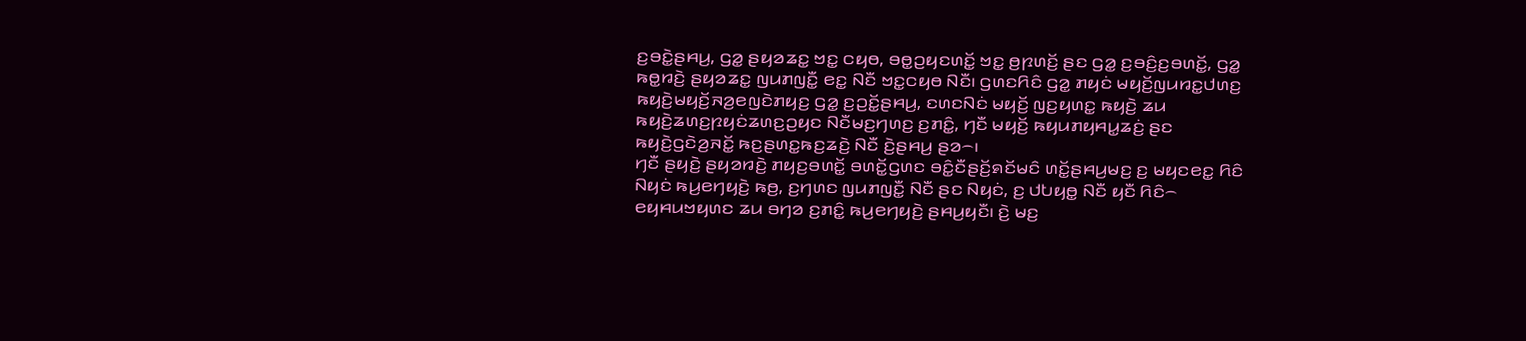ꤢ꤬ꤋꤢꤧ꤭ꤔꤌꤣ꤬, ꤞꤤ꤭ ꤔꤟꤤꤘꤢ꤭ ꤠꤢ꤭ ꤍꤟꤥ, ꤋꤥ꤭ꤑꤟꤢꤛꤢꤩ꤭ ꤠꤢ꤭ ꤥ꤬ꤐꤛꤢꤩ꤬ ꤔꤢ ꤞꤤ꤭ ꤢ꤬ꤋꤢꤨ꤬ꤢ꤬ꤋꤛꤢꤩ꤭, ꤞꤤ꤭ ꤒꤥ꤭ꤙꤢꤧ꤬ ꤔꤟꤤꤘꤢ꤭ ꤜꤣꤊꤜꤢꤪ꤭ ꤕꤢ꤭ ꤡꤢꤪ ꤠꤢ꤭ꤍꤟꤥ ꤡꤢꤪ꤯ ꤞꤛꤢꤖꤢꤨ ꤞꤤ꤭ ꤊꤟꤢꤦ ꤗꤟꤢꤩ꤬ꤜꤣꤙꤢ꤭ꤓꤛꤢ꤬ ꤒꤟꤢꤧ꤬ꤗꤟꤢꤩ꤬ꤏꤤ꤬ꤕꤜꤢꤧꤊꤟꤢ꤬ ꤞꤤ꤭ ꤢ꤬ꤑꤢꤩ꤭ꤔꤌꤣ꤬, ꤢꤛꤢꤡꤢꤦ ꤗꤟꤢꤩ꤬ ꤜꤢ꤬ꤟꤛꤢ꤭ ꤒꤟꤢꤧ꤬ ꤘꤣ ꤒꤟꤢꤧ꤬ꤘꤛꤢ꤬ꤐꤟꤢꤦꤘꤛꤢ꤬ꤑꤟꤢ ꤡꤢꤪꤗꤢ꤬ꤚꤛꤢ꤬ ꤢ꤬ꤊꤢꤨ꤭, ꤚꤢꤪ ꤗꤟꤢꤩ꤬ ꤒꤟꤣꤊꤟꤌꤣ꤭ꤘꤢꤦ꤬ ꤔꤢ ꤒꤟꤢꤧ꤬ꤞꤢꤧꤤ꤬ꤏꤢꤩ꤭ ꤒꤢ꤬ꤔꤛꤢ꤭ꤒꤢ꤬ꤘꤢꤧ꤬ ꤡꤢꤪ ꤢꤧ꤬ꤔꤌꤣ꤬ ꤔꤤ꤮꤯
ꤚꤢꤪ ꤔꤟꤢꤧ꤬ ꤔꤟꤤꤙꤢꤧ꤬ ꤊꤟꤢ꤬ꤋꤛꤢꤩ꤭ ꤋꤛꤢꤩ꤭ꤞꤛꤢ ꤋꤢꤨ꤭ꤢꤪꤔꤢꤩ꤬ꤎꤢꤩꤗꤢꤨ ꤛꤢꤩ꤭ꤔꤌꤣ꤬ꤗꤢ꤬ ꤢ꤬ ꤗꤟꤢꤕꤢ꤭ ꤖꤢꤨ ꤡꤟꤢꤦ ꤒꤣ꤬ꤕꤚꤟꤢꤧ꤬ ꤒꤥ꤬, ꤢ꤬ꤚꤛꤢ ꤜꤣꤊꤜꤢꤪ꤭ ꤡꤢꤪ ꤔꤢ ꤡꤟꤢꤦ, ꤢ꤬ ꤓꤝꤟꤥ꤭ ꤡꤢꤪ ꤟꤢꤪ ꤖꤢꤨ꤮ ꤕꤟꤌꤣꤠꤟꤛꤢ ꤘꤣ ꤋꤚꤤ ꤢ꤬ꤊꤢꤨ꤭ ꤒꤣ꤬ꤕꤚꤟꤢꤧ꤬ ꤔꤌꤣ꤬ꤟꤢꤪ꤯ ꤢꤧ꤬ ꤗꤢ꤬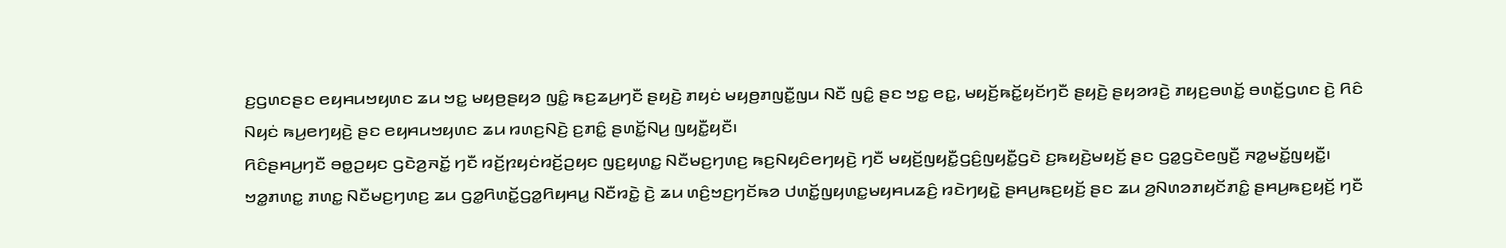ꤢ꤬ꤞꤛꤢꤔꤢ ꤕꤟꤌꤣꤠꤟꤛꤢ ꤘꤣ ꤠꤢ꤭ ꤗꤟꤥ꤬ꤔꤟꤤ ꤜꤢꤨ꤭ ꤒꤢ꤬ꤘꤣ꤬ꤚꤢꤪ ꤔꤟꤢꤧ꤬ ꤊꤟꤢꤦ ꤗꤟꤥ꤬ꤊꤜꤢꤪ꤭ꤜꤣ ꤡꤢꤪ ꤜꤢꤨ꤭ ꤔꤢ ꤠꤢ꤭ ꤕꤢ꤭, ꤗꤟꤢꤩ꤬ꤒꤢꤩ꤭ꤟꤢꤩꤚꤢꤪ ꤔꤟꤢꤧ꤬ ꤔꤟꤤꤙꤢꤧ꤬ ꤊꤟꤢ꤬ꤋꤛꤢꤩ꤭ ꤋꤛꤢꤩ꤭ꤞꤛꤢ ꤢꤧ꤬ ꤖꤢꤨ ꤡꤟꤢꤦ ꤒꤣ꤬ꤕꤚꤟꤢꤧ꤬ ꤔꤢ ꤕꤟꤌꤣꤠꤟꤛꤢ ꤘꤣ ꤙꤛꤢ꤬ꤡꤢꤧ꤬ ꤢ꤬ꤊꤢꤨ꤭ ꤔꤛꤢꤩ꤭ꤡꤣ꤬ ꤜꤟꤢꤪ꤭ꤟꤢꤪ꤯
ꤖꤢꤨꤔꤌꤣ꤬ꤚꤢꤪ ꤋꤥ꤭ꤑꤟꤢ ꤞꤢꤧꤤ꤬ꤏꤢꤩ꤭ ꤚꤢꤪ ꤙꤢꤩ꤬ꤐꤟꤢꤦꤙꤢꤩ꤬ꤑꤟꤢ ꤜꤢ꤬ꤟꤛꤢ꤭ ꤡꤢꤪꤗꤢ꤬ꤚꤛꤢ꤬ ꤒꤢ꤬ꤡꤟꤢꤨꤕꤚꤟꤢꤧ꤬ ꤚꤢꤪ ꤗꤟꤢꤩ꤬ꤜꤟꤢꤪ꤭ꤞꤢꤨ꤬ꤜꤟꤢꤪ꤭ꤞꤢꤧ ꤢ꤬ꤒꤟꤢꤧ꤬ꤗꤟꤢꤩ꤬ ꤔꤢ ꤞꤤ꤭ꤞꤢꤧꤕꤜꤢꤪ꤬ ꤏꤤ꤭ꤗꤢꤩ꤭ꤜꤟꤢꤪ꤭꤯ ꤠꤤ꤭ꤊꤛꤢ꤭ ꤊꤛꤢ꤭ ꤡꤢꤪꤗꤢ꤬ꤚꤛꤢ꤬ ꤘꤣ ꤞꤤ꤭ꤖꤛꤢꤩ꤭ꤞꤤ꤭ꤖꤟꤌꤣ꤭ ꤡꤢꤪꤙꤢꤧ꤭ ꤢꤧ꤬ ꤘꤣ ꤛꤢꤨ꤬ꤠꤢ꤬ꤚꤢꤩꤒꤤ ꤓꤛꤢꤩ꤭ꤜꤟꤛꤢ꤭ꤗꤟꤌꤣꤘꤢꤨ꤬ ꤙꤢꤧꤚꤟꤢꤧ꤭ ꤔꤌꤣ꤬ꤒꤢ꤬ꤟꤢꤩ꤬ ꤔꤢ ꤘꤣ ꤤ꤬ꤡꤛꤤꤊꤟꤢꤩꤊꤢꤨ꤭ ꤔꤌꤣ꤬ꤒꤢ꤬ꤟꤢꤩ꤬ ꤚꤢꤪ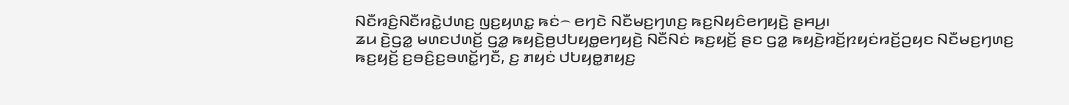ꤡꤢꤪꤙꤢꤨ꤬ꤡꤢꤪꤙꤢꤧ꤭ꤓꤛꤢ꤬ ꤜꤢ꤬ꤟꤛꤢ꤭ ꤒꤢꤦ꤮ ꤕꤚꤢꤧ ꤡꤢꤪꤗꤢ꤬ꤚꤛꤢ꤬ ꤒꤢ꤬ꤡꤟꤢꤨꤕꤚꤟꤢꤧ꤬ ꤔꤌꤣ꤬꤯
ꤘꤣ ꤢꤧ꤬ꤞꤤ꤭ ꤗꤛꤢꤓꤛꤢꤩ꤬ ꤞꤤ꤭ ꤒꤟꤢꤧ꤬ꤥ꤬ꤓꤝꤟꤥ꤭ꤕꤚꤟꤢꤧ꤬ ꤡꤢꤪꤡꤢꤦ ꤒꤢ꤬ꤟꤢꤩ꤬ ꤔꤢ ꤞꤤ꤭ ꤒꤟꤢꤧ꤬ꤙꤢꤩ꤬ꤐꤟꤢꤦꤙꤢꤩ꤬ꤑꤟꤢ ꤡꤢꤪꤗꤢ꤬ꤚꤛꤢ꤬ ꤒꤢ꤬ꤟꤢꤩ꤬ ꤢ꤬ꤋꤢꤨ꤬ꤢ꤬ꤋꤛꤢꤩ꤭ꤚꤢꤪ, ꤢ꤬ ꤊꤟꤢꤦ ꤓꤝꤟꤥ꤭ꤊꤟꤢ꤬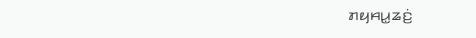ꤊꤟꤌꤣ꤭ꤘꤢꤦ꤬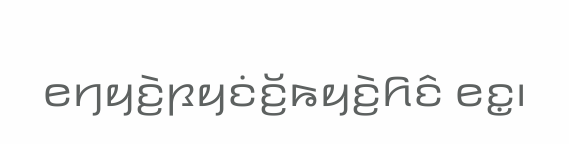ꤕꤚꤟꤢꤧ꤬ꤐꤟꤢꤦꤢꤩ꤬ꤒꤟꤢꤧ꤬ꤖꤢꤨ ꤕꤢ꤭꤯